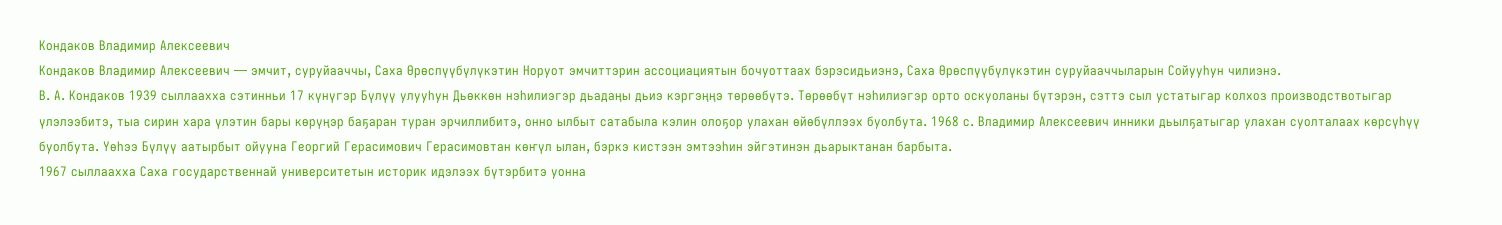Кондаков Владимир Алексеевич
Кондаков Владимир Алексеевич — эмчит, суруйааччы, Саха Өрөспүүбүлүкэтин Норуот эмчиттэрин ассоциациятын бочуоттаах бэрэсидьиэнэ, Саха Өрөспүүбүлүкэтин суруйааччыларын Сойууһун чилиэнэ.
В. А. Кондаков 1939 сыллаахха сэтинньи 17 күнүгэр Бүлүү улууһун Дьөккөн нэһилиэгэр дьадаңы дьиэ кэргэңңэ төрөөбүтэ. Төрөөбүт нэһилиэгэр орто оскуоланы бүтэрэн, сэттэ сыл устатыгар колхоз производствотыгар үлэлээбитэ, тыа сирин хара үлэтин бары көрүңэр баҕаран туран эрчиллибитэ, онно ылбыт сатабыла кэлин олоҕор улахан өйөбүллээх буолбута. 1968 с. Владимир Алексеевич инники дьылҕатыгар улахан суолталаах көрсүһүү буолбута. Үөһээ Бүлүү аатырбыт ойууна Георгий Герасимович Герасимовтан көҥүл ылан, бэркэ кистээн эмтээһин эйгэтинэн дьарыктанан барбыта.
1967 сыллаахха Саха государственнай университетын историк идэлээх бүтэрбитэ уонна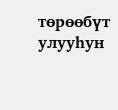төрөөбүт улууһун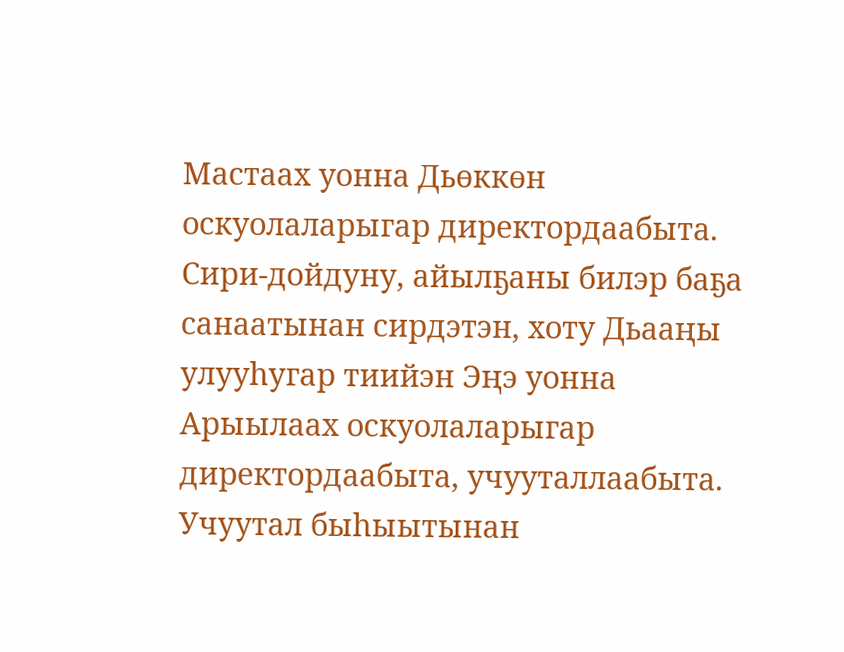Мастаах уонна Дьөккөн оскуолаларыгар директордаабыта. Сири-дойдуну, айылҕаны билэр баҕа санаатынан сирдэтэн, хоту Дьааңы улууһугар тиийэн Эңэ уонна Арыылаах оскуолаларыгар директордаабыта, учууталлаабыта. Учуутал быһыытынан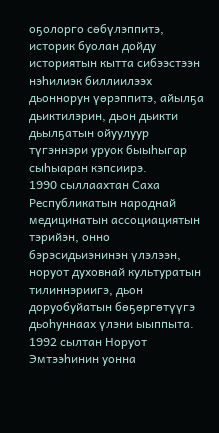оҕолорго сөбүлэппитэ, историк буолан дойду историятын кытта сибээстээн нэһилиэк биллиилээх дьоннорун үөрэппитэ, айылҕа дьиктилэрин, дьон дьикти дьылҕатын ойуулуур түгэннэри уруок быыһыгар сыһыаран кэпсиирэ.
1990 сыллаахтан Саха Республикатын народнай медицинатын ассоциациятын тэрийэн, онно бэрэсидьиэнинэн үлэлээн, норуот духовнай культуратын тилиннэриигэ, дьон доруобуйатын бөҕөргөтүүгэ дьоһуннаах үлэни ыыппыта. 1992 сылтан Норуот Эмтээһинин уонна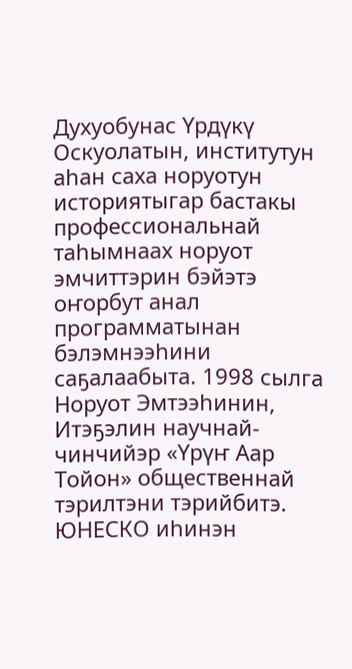Духуобунас Үрдүкү Оскуолатын, институтун аһан саха норуотун историятыгар бастакы профессиональнай таһымнаах норуот эмчиттэрин бэйэтэ оҥорбут анал программатынан бэлэмнээһини саҕалаабыта. 1998 сылга Норуот Эмтээһинин, Итэҕэлин научнай-чинчийэр «Үрүҥ Аар Тойон» общественнай тэрилтэни тэрийбитэ.
ЮНЕСКО иһинэн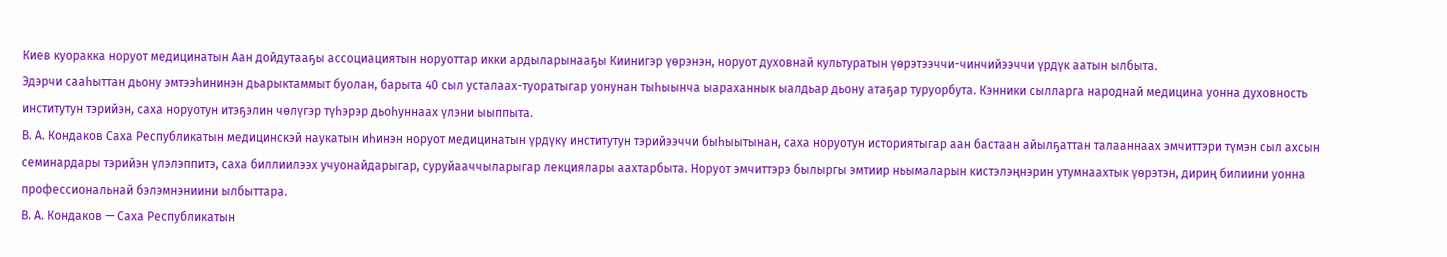Киев куоракка норуот медицинатын Аан дойдутааҕы ассоциациятын норуоттар икки ардыларынааҕы Киинигэр үөрэнэн, норуот духовнай культуратын үөрэтээччи-чинчийээччи үрдүк аатын ылбыта.
Эдэрчи сааһыттан дьону эмтээһининэн дьарыктаммыт буолан, барыта 40 сыл усталаах-туоратыгар уонунан тыһыынча ыараханнык ыалдьар дьону атаҕар туруорбута. Кэнники сылларга народнай медицина уонна духовность институтун тэрийэн, саха норуотун итэҕэлин чөлүгэр түһэрэр дьоһуннаах үлэни ыыппыта.
В. А. Кондаков Саха Республикатын медицинскэй наукатын иһинэн норуот медицинатын үрдүкү институтун тэрийээччи быһыытынан, саха норуотун историятыгар аан бастаан айылҕаттан талааннаах эмчиттэри түмэн сыл ахсын семинардары тэрийэн үлэлэппитэ, саха биллиилээх учуонайдарыгар, суруйааччыларыгар лекциялары аахтарбыта. Норуот эмчиттэрэ былыргы эмтиир ньымаларын кистэлэңнэрин утумнаахтык үөрэтэн, дириң билиини уонна профессиональнай бэлэмнэниини ылбыттара.
В. А. Кондаков — Саха Республикатын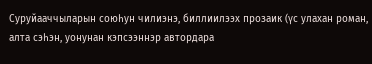Суруйааччыларын союһун чилиэнэ, биллиилээх прозаик (үс улахан роман, алта сэһэн, уонунан кэпсээннэр автордара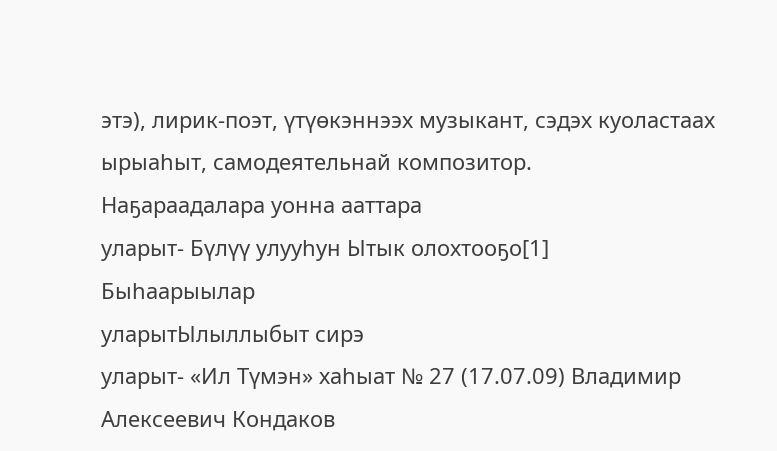этэ), лирик-поэт, үтүөкэннээх музыкант, сэдэх куоластаах ырыаһыт, самодеятельнай композитор.
Наҕараадалара уонна ааттара
уларыт- Бүлүү улууһун Ытык олохтооҕо[1]
Быһаарыылар
уларытЫлыллыбыт сирэ
уларыт- «Ил Түмэн» хаһыат № 27 (17.07.09) Владимир Алексеевич Кондаков